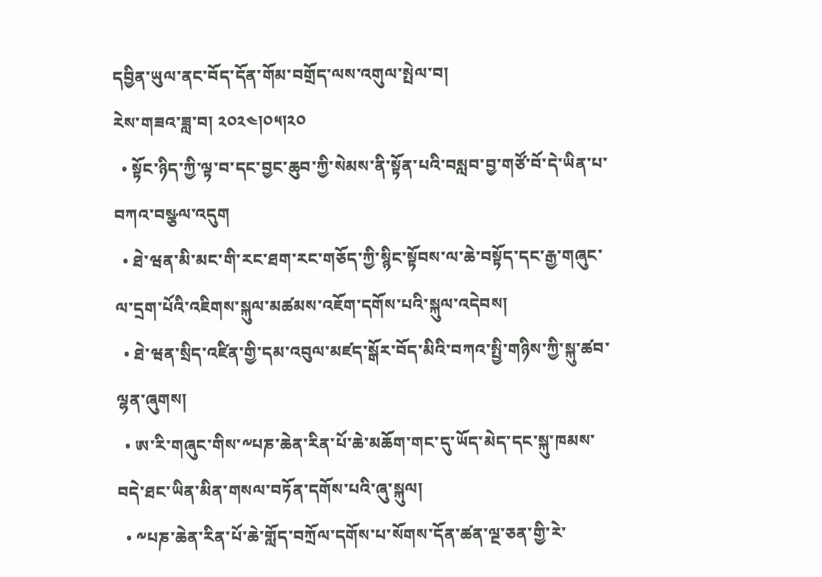དབྱིན་ཡུལ་ནང་བོད་དོན་གོམ་བགྲོད་ལས་འགུལ་སྤེལ་བ།
རེས་གཟའ་ཟླ་བ། ༢༠༢༤།༠༥།༢༠
  • སྟོང་ཉིད་ཀྱི་ལྟ་བ་དང་བྱང་ཆུབ་ཀྱི་སེམས་ནི་སྟོན་པའི་བསླབ་བྱ་གཙོ་བོ་དེ་ཡིན་པ་བཀའ་བསྩལ་འདུག
  • ཐེ་ཝན་མི་མང་གི་རང་ཐག་རང་གཅོད་ཀྱི་སྙིང་སྟོབས་ལ་ཆེ་བསྟོད་དང་རྒྱ་གཞུང་ལ་དྲག་པོའི་འཇིགས་སྐུལ་མཚམས་འཇོག་དགོས་པའི་སྐུལ་འདེབས།
  • ཐེ་ཝན་སྲིད་འཛིན་གྱི་དམ་འབུལ་མཛད་སྒོར་བོད་མིའི་བཀའ་སྤྱི་གཉིས་ཀྱི་སྐུ་ཚབ་ལྷན་ཞུགས།
  • ཨ་རི་གཞུང་གིས་༸པཎ་ཆེན་རིན་པོ་ཆེ་མཆོག་གང་དུ་ཡོད་མེད་དང་སྐུ་ཁམས་བདེ་ཐང་ཡིན་མིན་གསལ་བཏོན་དགོས་པའི་ཞུ་སྐུལ།
  • ༸པཎ་ཆེན་རིན་པོ་ཆེ་གློད་བཀྲོལ་དགོས་པ་སོགས་དོན་ཚན་ལྔ་ཅན་གྱི་རེ་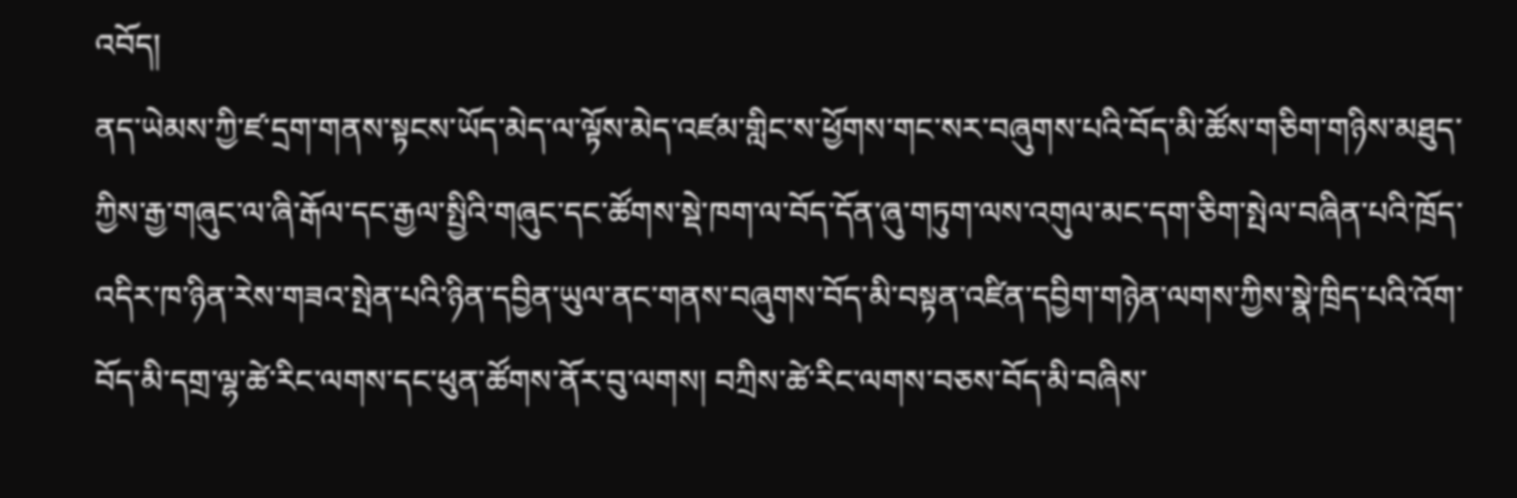འབོད།
ནད་ཡེམས་ཀྱི་ཛ་དྲག་གནས་སྟངས་ཡོད་མེད་ལ་ལྟོས་མེད་འཛམ་གླིང་ས་ཕྱོགས་གང་སར་བཞུགས་པའི་བོད་མི་ཚོས་གཅིག་གཉིས་མཐུད་ཀྱིས་རྒྱ་གཞུང་ལ་ཞི་རྒོལ་དང་རྒྱལ་སྤྱིའི་གཞུང་དང་ཚོགས་སྡེ་ཁག་ལ་བོད་དོན་ཞུ་གཏུག་ལས་འགུལ་མང་དག་ཅིག་སྤེལ་བཞིན་པའི་ཁྲོད་འདིར་ཁ་ཉིན་རེས་གཟའ་སྤེན་པའི་ཉིན་དབྱིན་ཡུལ་ནང་གནས་བཞུགས་བོད་མི་བསྟན་འཛིན་དབྱིག་གཉེན་ལགས་ཀྱིས་སྣེ་ཁྲིད་པའི་འོག་བོད་མི་དགྲ་ལྷ་ཚེ་རིང་ལགས་དང་ཕུན་ཚོགས་ནོར་བུ་ལགས། བཀྲིས་ཚེ་རིང་ལགས་བཅས་བོད་མི་བཞིས་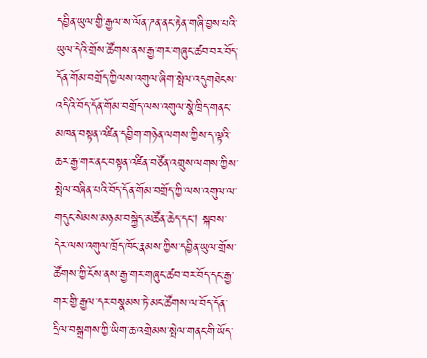དབྱིན་ཡུལ་གྱི་རྒྱལ་ས་ལོན་ཌན་ནང་རྟེན་གཞི་བྱས་པའི་ཡུལ་དེའི་གྲོས་ཚོགས་ནས་རྒྱ་གར་གཞུང་ཚབ་བར་བོད་དོན་གོམ་བགྲོད་ཀྱིལས་འགུལ་ཞིག་སྤེལ་འདུགཐེངས་འདིའི་བོད་དོན་གོམ་བགྲོད་ལས་འགུལ་སྣེ་ཁྲིད་གནང་མཁན་བསྟན་འཛིན་དབྱིག་གཉེན་ལགས་ཀྱིས་ད་ལྟའི་ཆར་རྒྱ་གར་ནང་བསྟན་འཛིན་བཙོན་འགྲུས་ལགས་ཀྱིས་སྤེལ་བཞིན་པའི་བོད་དོན་གོམ་བགྲོད་ཀྱི་ལས་འགུལ་ལ་གདུང་སེམས་མཉམ་བསྐྱེད་མཚོན་ཆེད་དང། སྐབས་དེར་ལས་འགུལ་ཁྲོད་ཁོང་རྣམས་ཀྱིས་དབྱིན་ཡུལ་གྲོས་ཚོགས་ཀྱི་ངོས་ནས་རྒྱ་གར་གཞུང་ཚབ་བར་བོད་དང་རྒྱ་གར་གྱི་རྒྱལ་དར་བསྣམས་ཏེ་མང་ཚོགས་ལ་བོད་དོན་དྲིལ་བསྒྲགས་ཀྱི་ཡིག་ཆ་འགྲེམས་སྤེལ་གནང་གི་ཡོད་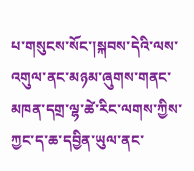པ་གསུངས་སོང་།སྐབས་དེའི་ལས་འགུལ་ནང་མཉམ་ཞུགས་གནང་མཁན་དགྲ་ལྷ་ཚེ་རིང་ལགས་ཀྱིས་ཀྱང་ད་ཆ་དབྱིན་ཡུལ་ནང་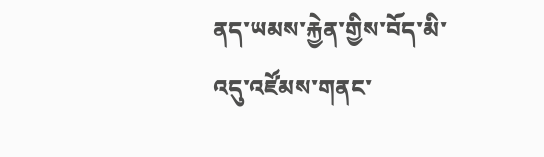ནད་ཡམས་རྐྱེན་གྱིས་བོད་མི་འདུ་འཛོམས་གནང་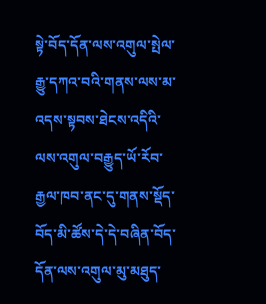སྟེ་བོད་དོན་ལས་འགུལ་སྤེལ་རྒྱུ་དཀའ་བའི་གནས་ལས་མ་འདས་སྟབས་ཐེངས་འདིའི་ལས་འགུལ་བརྒྱུད་ཡོ་རོབ་རྒྱལ་ཁབ་ནང་དུ་གནས་སྡོད་བོད་མི་ཚོས་དེ་དེ་བཞིན་བོད་དོན་ལས་འགུལ་མུ་མཐུད་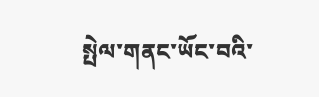སྤེལ་གནང་ཡོང་བའི་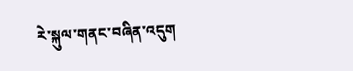རེ་སྐུལ་གནང་བཞིན་འདུག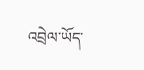འབྲེལ་ཡོད་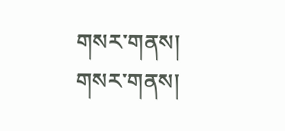གསར་གནས།
གསར་གནས།